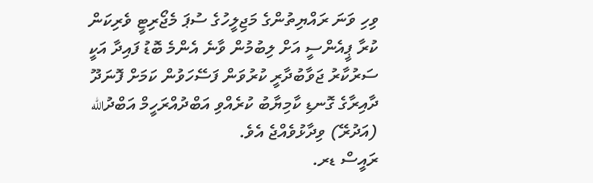ވިހި ވަނަ ރައްޔިތުންގެ މަޖިލީހުގެ ސުޕަ މެޖޯރިޓީ ވެރިކަން ކުރާ ޕީއެންސީ އަށް ލިބުމުން ވާނެ އެންމެ ބޮޑު ފައިދާ އަކީ ސަރުކާރު ޖަވާބުދާރީ ކުރުވަން ފަސޭހަވުން ކަމަށް ފޮނަދޫ ދާއިރާގެ ގޮނޑި ކާމިޔާބު ކުރެއްވި އަބްދުއްރަހީމް އަބްދުالله (އަދުރޭ) ވިދާޅުވެއްޖެ އެވެ.
ރައީސް ޑރ.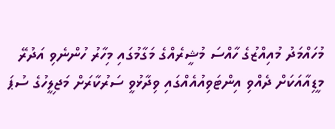މުހައްމަދު މުއިއްޒުގެ ހާއްސަ މުޝީރެއްގެ މަގާމުގައި މިހާރު ހުންނެވި އަދުރޭ މީޑިއާއަކަށް ދެއްވި އިންޓަވިއުއެއްގައި ވިދާޅުވީ ސަރުކާރަށް މަޖިލީހުގެ ސުޕަ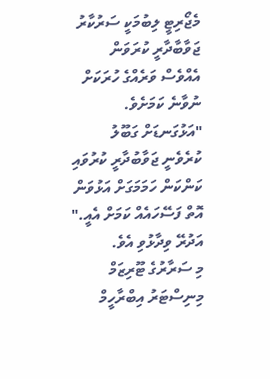މެޖޯރިޓީ ލިބުމަކީ ސަރުކާރު ޖަވާބާދާރީ ކުރަވަން އެއްވެސް ވަރެއްގެ ހުރަކަށް ނުވާނެ ކަމަށެވެ.
"އަޅުގަނޑަށް ގަބޫލު ކުރެވެނީ ޖަވާބުދާރީ ކުރުވައި ކަންކަން ހަމަމަގަށް އަޅުވަން އޮތް ފަސޭހައެއް ކަމަށް އެއީ." އަދުރޭ ވިދާޅުވި އެވެ.
މި ސަރާރުގެ ޓޫރިޒަމް މިނިސްޓަރު އިބްރާހީމް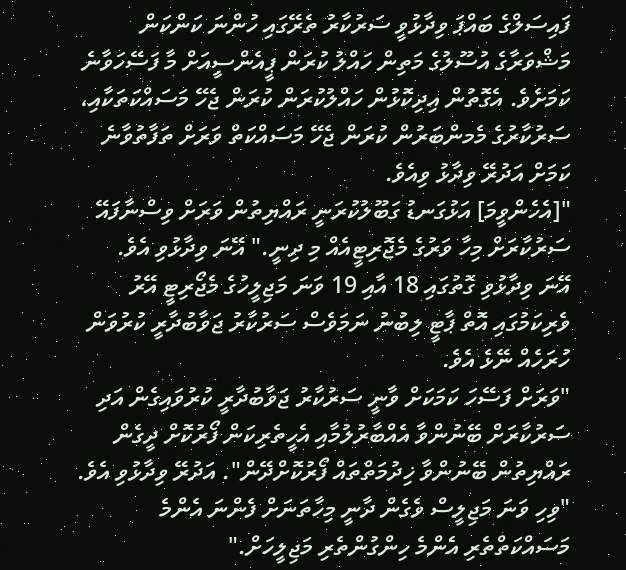ފައިސަލްގެ ބައްޕަ ވިދާޅުވީ ސަރުކާރު ތެރޭގައި ހުންނަ ކަންކަން މަޝްވަރާގެ އުސޫލުގެ މަތިން ހައްލު ކުރަން ޕީއެންސީއަށް މާ ފަސޭހަވާނެ ކަމަށެވެ. އެގޮތުން އިދިކޮޅުން ހައްލުކުރަން ކުރަން ޖެހޭ މަސައްކަތަކާއި، ސަރުކާރުގެ މެމންބަރުން ކުރަން ޖެހޭ މަސައްކަތް ވަރަށް ތަފާތުވާނެ ކަމަށް އަދުރޭ ވިދާޅު ވިއެވެ.
"[އެހެންވީމަ] އަޅުގަނޑު ގަބޫލުކުރަނީ ރައްޔިތުން ވަރަށް ވިސްނާފައޭ ސަރުކާރަށް މިހާ ވަރުގެ މެޖޮރިޓީއެއް މި ދިނީ." އޭނަ ވިދާޅުވި އެވެ.
އޭނަ ވިދާޅުވި ގޮތުގައި 18 އާއި 19 ވަނަ މަޖިލީހުގެ މެޖޯރިޓީ އޭރު ވެރިކަމުގައި އޮތް ޕާޓީ ލިބުނު ނަމަވެސް ސަރުކާރު ޖަވާބުދާރީ ކުރުވަން ހުރަހެއް ނޭޅެ އެވެ.
"ވަރަށް ފަސޭހަ ކަމަކަށް ވާނީ ސަރުކާރު ޖަވާބުދާރީ ކުރުވައިގެން އަދި ސަރުކާރަށް ބޭނުންވާ އެއްބާރުލުމާއި އެހީތެރިކަން ފޯރުކޮށް ދީގެން ރައްޔިތުން ބޭނުންވާ ޚިދުމަތްތައް ފޯރުކޮށްދޭން". އަދުރޭ ވިދާޅުވި އެވެ. "ވިހި ވަނަ މަޖިލީސް ވެގެން ދާނީ މިހާތަނަށް ފެންނަ އެންމެ މަސައްކަތްތެރި އެންމެ ހިންގުންތެރި މަޖިލީހަށް."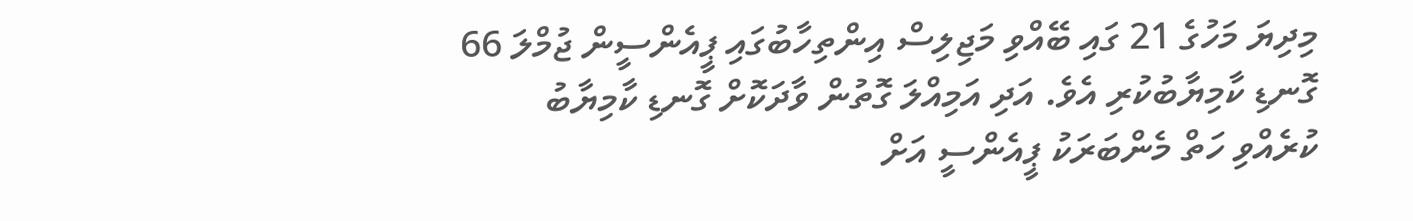މިދިޔަ މަހުގެ 21 ގައި ބޭއްވި މަޖިލިސް އިންތިހާބުގައި ޕީއެންސީން ޖުމްލަ 66 ގޮނޑި ކާމިޔާބުކުރި އެވެ. އަދި އަމިއްލަ ގޮތުން ވާދަކޮށް ގޮނޑި ކާމިޔާބު ކުރެއްވި ހަތް މެންބަރަކު ޕީއެންސީ އަށް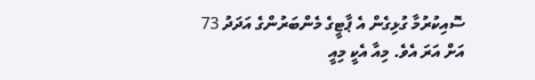ސޮއިކުރުމާ ގުޅިގެން އެ ޕާޓީގެ މެންބަރުންގެ އަދަދު 73 އަށް އަރަ އެވެ. މިއާ އެކީ މިއީ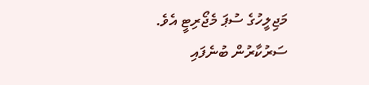މަޖިލީހުގެ ސުޕަ މެޖޯރިޓީ އެވެ.
ސަރުކާރުން ބުނެފައި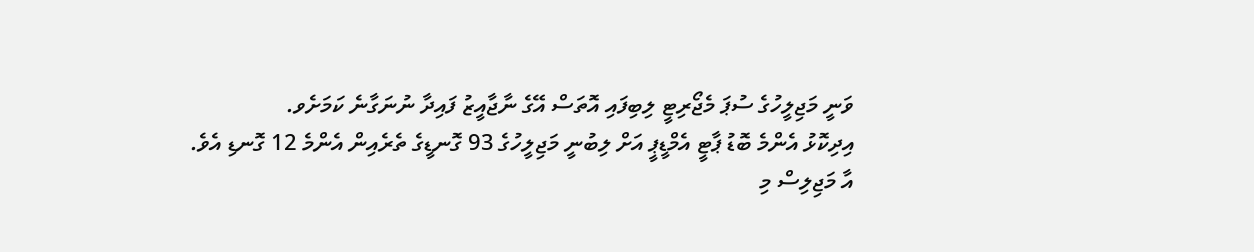ވަނީ މަޖިލީހުގެ ސުޕަ މެޖޯރިޓީ ލިބިފައި އޮތަސް އޭގެ ނާޖާއީޒު ފައިދާ ނުނަގާނެ ކަމަށެވ.
އިދިކޮޅު އެންމެ ބޮޑު ޕާޓީ އެމްޑީޕީ އަށް ލިބުނީ މަޖިލީހުގެ 93 ގޮނޑީގެ ތެރެއިން އެންމެ 12 ގޮނޑި އެވެ.
އާ މަޖިލިސް މި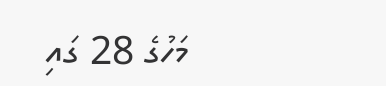މަހުގެ 28 ގައި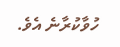ހުވާކުރާނެ އެވެ.